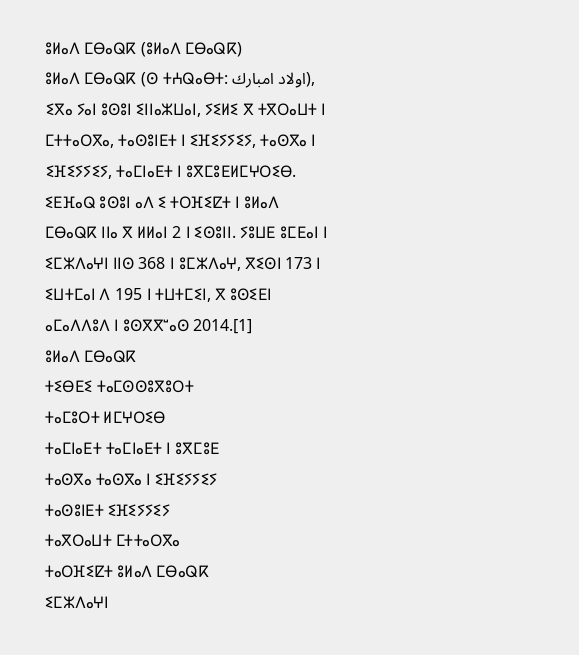ⵓⵍⴰⴷ ⵎⴱⴰⵕⴽ (ⵓⵍⴰⴷ ⵎⴱⴰⵕⴽ)
ⵓⵍⴰⴷ ⵎⴱⴰⵕⴽ (ⵙ ⵜⵄⵕⴰⴱⵜ: اولاد امبارك), ⵉⴳⴰ ⵢⴰⵏ ⵓⵙⵓⵏ ⵉⵏⵏⴰⵣⵡⴰⵏ, ⵢⵉⵍⵉ ⴳ ⵜⴳⵔⴰⵡⵜ ⵏ ⵎⵜⵜⴰⵔⴳⴰ, ⵜⴰⵙⵓⵏⴹⵜ ⵏ ⵉⴼⵉⵢⵢⵉⵢ, ⵜⴰⵙⴳⴰ ⵏ ⵉⴼⵉⵢⵢⵉⵢ, ⵜⴰⵎⵏⴰⴹⵜ ⵏ ⵓⴳⵎⵓⴹⵍⵎⵖⵔⵉⴱ. ⵉⴹⴼⴰⵕ ⵓⵙⵓⵏ ⴰⴷ ⵉ ⵜⵔⴼⵉⵇⵜ ⵏ ⵓⵍⴰⴷ ⵎⴱⴰⵕⴽ ⵏⵏⴰ ⴳ ⵍⵍⴰⵏ 2 ⵏ ⵉⵙⵓⵏⵏ. ⵢⵓⵡⴹ ⵓⵎⴹⴰⵏ ⵏ ⵉⵎⵣⴷⴰⵖⵏ ⵏⵏⵙ 368 ⵏ ⵓⵎⵣⴷⴰⵖ, ⴳⵉⵙⵏ 173 ⵏ ⵉⵡⵜⵎⴰⵏ ⴷ 195 ⵏ ⵜⵡⵜⵎⵉⵏ, ⴳ ⵓⵙⵉⴹⵏ ⴰⵎⴰⴷⴷⵓⴷ ⵏ ⵓⵙⴳⴳⵯⴰⵙ 2014.[1]
ⵓⵍⴰⴷ ⵎⴱⴰⵕⴽ
ⵜⵉⴱⴹⵉ ⵜⴰⵎⵙⵙⵓⴳⵓⵔⵜ
ⵜⴰⵎⵓⵔⵜ ⵍⵎⵖⵔⵉⴱ
ⵜⴰⵎⵏⴰⴹⵜ ⵜⴰⵎⵏⴰⴹⵜ ⵏ ⵓⴳⵎⵓⴹ
ⵜⴰⵙⴳⴰ ⵜⴰⵙⴳⴰ ⵏ ⵉⴼⵉⵢⵢⵉⵢ
ⵜⴰⵙⵓⵏⴹⵜ ⵉⴼⵉⵢⵢⵉⵢ
ⵜⴰⴳⵔⴰⵡⵜ ⵎⵜⵜⴰⵔⴳⴰ
ⵜⴰⵔⴼⵉⵇⵜ ⵓⵍⴰⴷ ⵎⴱⴰⵕⴽ
ⵉⵎⵣⴷⴰⵖⵏ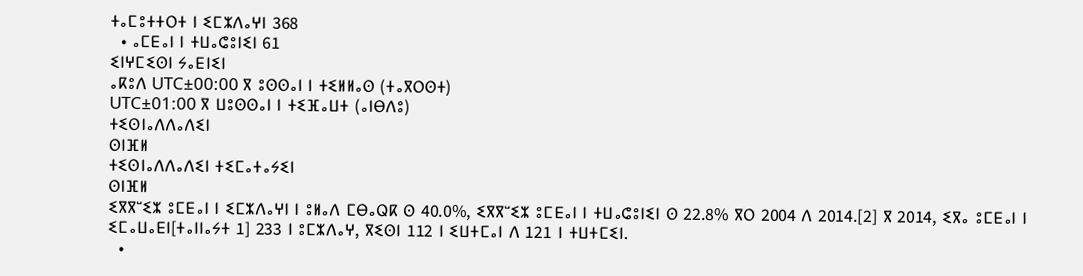ⵜⴰⵎⵓⵜⵜⵔⵜ ⵏ ⵉⵎⵣⴷⴰⵖⵏ 368
  • ⴰⵎⴹⴰⵏ ⵏ ⵜⵡⴰⵛⵓⵏⵉⵏ 61
ⵉⵏⵖⵎⵉⵙⵏ ⵢⴰⴹⵏⵉⵏ
ⴰⴽⵓⴷ UTC±00:00 ⴳ ⵓⵙⵙⴰⵏ ⵏ ⵜⵉⵍⵍⴰⵙ (ⵜⴰⴳⵔⵙⵜ)
UTC±01:00 ⴳ ⵡⵓⵙⵙⴰⵏ ⵏ ⵜⵉⴼⴰⵡⵜ (ⴰⵏⴱⴷⵓ)
ⵜⵉⵙⵏⴰⴷⴷⴰⴷⵉⵏ
ⵙⵏⴼⵍ
ⵜⵉⵙⵏⴰⴷⴷⴰⴷⵉⵏ ⵜⵉⵎⴰⵜⴰⵢⵉⵏ
ⵙⵏⴼⵍ
ⵉⴳⴳⵯⵉⵣ ⵓⵎⴹⴰⵏ ⵏ ⵉⵎⵣⴷⴰⵖⵏ ⵏ ⵓⵍⴰⴷ ⵎⴱⴰⵕⴽ ⵙ 40.0%, ⵉⴳⴳⵯⵉⵣ ⵓⵎⴹⴰⵏ ⵏ ⵜⵡⴰⵛⵓⵏⵉⵏ ⵙ 22.8% ⴳⵔ 2004 ⴷ 2014.[2] ⴳ 2014, ⵉⴳⴰ ⵓⵎⴹⴰⵏ ⵏ ⵉⵎⴰⵡⴰⴹⵏ[ⵜⴰⵏⵏⴰⵢⵜ 1] 233 ⵏ ⵓⵎⵣⴷⴰⵖ, ⴳⵉⵙⵏ 112 ⵏ ⵉⵡⵜⵎⴰⵏ ⴷ 121 ⵏ ⵜⵡⵜⵎⵉⵏ.
  •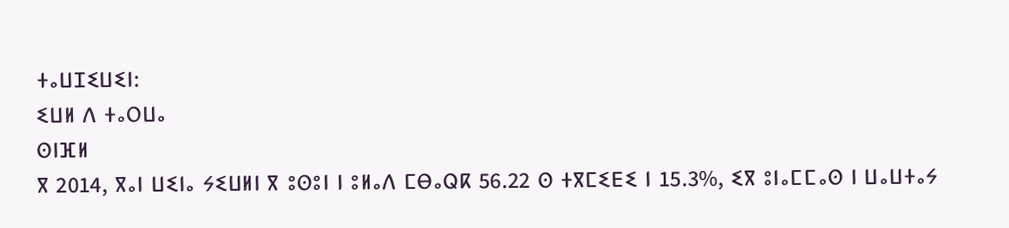ⵜⴰⵡⵊⵉⵡⵉⵏ:
ⵉⵡⵍ ⴷ ⵜⴰⵔⵡⴰ
ⵙⵏⴼⵍ
ⴳ 2014, ⴳⴰⵏ ⵡⵉⵏⴰ ⵢⵉⵡⵍⵏ ⴳ ⵓⵙⵓⵏ ⵏ ⵓⵍⴰⴷ ⵎⴱⴰⵕⴽ 56.22 ⵙ ⵜⴳⵎⵉⴹⵉ ⵏ 15.3%, ⵉⴳ ⵓⵏⴰⵎⵎⴰⵙ ⵏ ⵡⴰⵡⵜⴰⵢ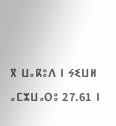ⴳ ⵡⴰⴽⵓⴷ ⵏ ⵢⵉⵡⵍ ⴰⵎⵣⵡⴰⵔⵓ 27.61 ⵏ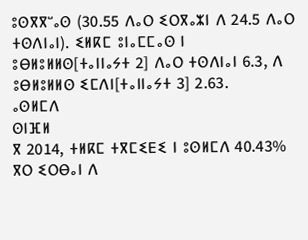ⵓⵙⴳⴳⵯⴰⵙ (30.55 ⴷⴰⵔ ⵉⵔⴳⴰⵣⵏ ⴷ 24.5 ⴷⴰⵔ ⵜⵙⴷⵏⴰⵏ). ⵉⵍⴽⵎ ⵓⵏⴰⵎⵎⴰⵙ ⵏ ⵓⴱⵍⵓⵍⵍⵙ[ⵜⴰⵏⵏⴰⵢⵜ 2] ⴷⴰⵔ ⵜⵙⴷⵏⴰⵏ 6.3, ⴷ ⵓⴱⵍⵓⵍⵍⵙ ⵉⵎⴷⵏ[ⵜⴰⵏⵏⴰⵢⵜ 3] 2.63.
ⴰⵙⵍⵎⴷ
ⵙⵏⴼⵍ
ⴳ 2014, ⵜⵍⴽⵎ ⵜⴳⵎⵉⴹⵉ ⵏ ⵓⵙⵍⵎⴷ 40.43% ⴳⵔ ⵉⵔⴱⴰⵏ ⴷ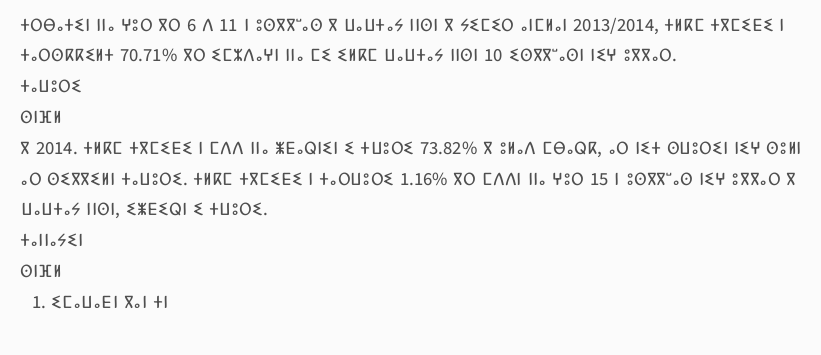ⵜⵔⴱⴰⵜⵉⵏ ⵏⵏⴰ ⵖⵓⵔ ⴳⵔ 6 ⴷ 11 ⵏ ⵓⵙⴳⴳⵯⴰⵙ ⴳ ⵡⴰⵡⵜⴰⵢ ⵏⵏⵙⵏ ⴳ ⵢⵉⵎⵉⵔ ⴰⵏⵎⵍⴰⵏ 2013/2014, ⵜⵍⴽⵎ ⵜⴳⵎⵉⴹⵉ ⵏ ⵜⴰⵔⵙⴽⴽⵉⵍⵜ 70.71% ⴳⵔ ⵉⵎⵣⴷⴰⵖⵏ ⵏⵏⴰ ⵎⵉ ⵉⵍⴽⵎ ⵡⴰⵡⵜⴰⵢ ⵏⵏⵙⵏ 10 ⵉⵙⴳⴳⵯⴰⵙⵏ ⵏⵉⵖ ⵓⴳⴳⴰⵔ.
ⵜⴰⵡⵓⵔⵉ
ⵙⵏⴼⵍ
ⴳ 2014. ⵜⵍⴽⵎ ⵜⴳⵎⵉⴹⵉ ⵏ ⵎⴷⴷ ⵏⵏⴰ ⵥⴹⴰⵕⵏⵉⵏ ⵉ ⵜⵡⵓⵔⵉ 73.82% ⴳ ⵓⵍⴰⴷ ⵎⴱⴰⵕⴽ, ⴰⵔ ⵏⵉⵜ ⵙⵡⵓⵔⵉⵏ ⵏⵉⵖ ⵙⵓⵍⵏ ⴰⵔ ⵙⵉⴳⴳⵉⵍⵏ ⵜⴰⵡⵓⵔⵉ. ⵜⵍⴽⵎ ⵜⴳⵎⵉⴹⵉ ⵏ ⵜⴰⵔⵡⵓⵔⵉ 1.16% ⴳⵔ ⵎⴷⴷⵏ ⵏⵏⴰ ⵖⵓⵔ 15 ⵏ ⵓⵙⴳⴳⵯⴰⵙ ⵏⵉⵖ ⵓⴳⴳⴰⵔ ⴳ ⵡⴰⵡⵜⴰⵢ ⵏⵏⵙⵏ, ⵉⵥⴹⵉⵕⵏ ⵉ ⵜⵡⵓⵔⵉ.
ⵜⴰⵏⵏⴰⵢⵉⵏ
ⵙⵏⴼⵍ
  1. ⵉⵎⴰⵡⴰⴹⵏ ⴳⴰⵏ ⵜⵏ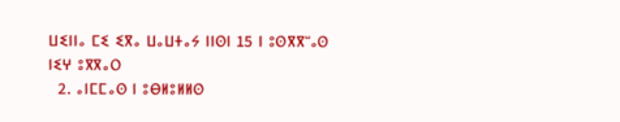ⵡⵉⵏⵏⴰ ⵎⵉ ⵉⴳⴰ ⵡⴰⵡⵜⴰⵢ ⵏⵏⵙⵏ 15 ⵏ ⵓⵙⴳⴳⵯⴰⵙ ⵏⵉⵖ ⵓⴳⴳⴰⵔ
  2. ⴰⵏⵎⵎⴰⵙ ⵏ ⵓⴱⵍⵓⵍⵍⵙ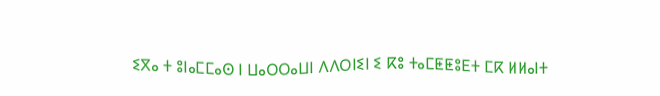ⵉⴳⴰ ⵜ ⵓⵏⴰⵎⵎⴰⵙ ⵏ ⵡⴰⵔⵔⴰⵡⵏ ⴷⴷⵔⵏⵉⵏ ⵉ ⴽⵓ ⵜⴰⵎⵟⵟⵓⴹⵜ ⵎⴽ ⵍⵍⴰⵏⵜ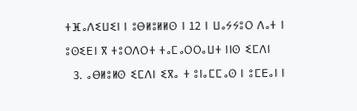ⵜⴼⴰⴷⵉⵡⵉⵏ ⵏ ⵓⴱⵍⵓⵍⵍⵙ ⵏ 12 ⵏ ⵡⴰⵢⵢⵓⵔ ⴷⴰⵜ ⵏ ⵓⵙⵉⴹⵏ ⴳ ⵜⵓⵔⴷⵔⵜ ⵜⴰⵎⴰⵔⵔⴰⵡⵜ ⵏⵏⵙ ⵉⵎⴷⵏ
  3. ⴰⴱⵍⵓⵍⵙ ⵉⵎⴷⵏ ⵉⴳⴰ ⵜ ⵓⵏⴰⵎⵎⴰⵙ ⵏ ⵓⵎⴹⴰⵏ ⵏ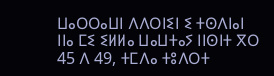ⵡⴰⵔⵔⴰⵡⵏ ⴷⴷⵔⵏⵉⵏ ⵉ ⵜⵙⴷⵏⴰⵏ ⵏⵏⴰ ⵎⵉ ⵉⵍⵍⴰ ⵡⴰⵡⵜⴰⵢ ⵏⵏⵙⵏⵜ ⴳⵔ 45 ⴷ 49, ⵜⵎⴷⴰ ⵜⵓⴷⵔⵜ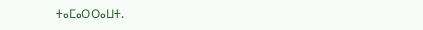ⵜⴰⵎⴰⵔⵔⴰⵡⵜ.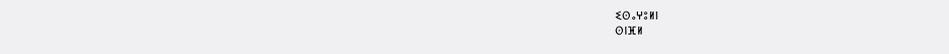ⵉⵙⴰⵖⵓⵍⵏ
ⵙⵏⴼⵍ